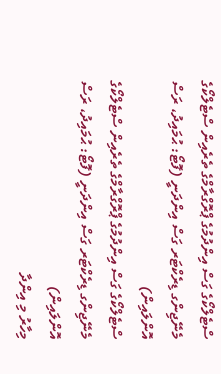ސްޓެލްކޯގެ ގަސް އިންދުމުގެ ޕްރޮގްރާމްގެ ތެރެއިން ސްޓެލްކޯގެ މެނޭޖިންގ ޑިރެކްޓަރ ގަސް އިންދަނީ (ފޮޓޯ: ޙުމައިދު، ރަސް އޮންލައިން)
ސްޓެލްކޯގެ ގަސް އިންދުމުގެ ޕްރޮގްރާމްގެ ތެރެއިން ސްޓެލްކޯގެ މެނޭޖިންގ ޑިރެކްޓަރ ގަސް އިންދަނީ (ފޮޓޯ: ޙުމައިދު، ރަސް އޮންލައިން)
މިހާރު މި އިންދާ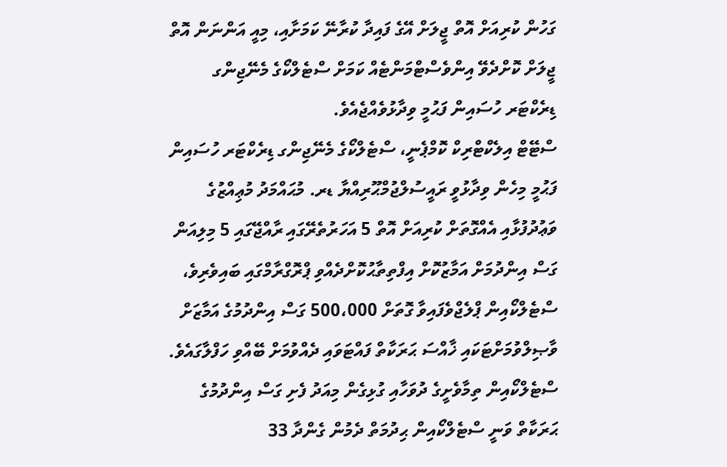ގަހުން ކުރިއަށް އޮތް ޖީލަށް އޭގެ ފައިދާ ކުރާނޭ ކަމަށާއި، މިއީ އަންނަން އޮތް ޖީލަށް ކޮށްދެވޭ އިންވެސްޓްމަންޓެއް ކަމަށް ސްޓެލްކޯގެ މެނޭޖިންގ ޑިރެކްޓަރ ހުސައިން ފަޙުމީ ވިދާޅުވެއްޖެއެވެ.
ސްޓޭޓް އިލެކްޓްރިކް ކޮމްޕެނީ، ސްޓެލްކޯގެ މެނޭޖިންގ ޑިރެކްޓަރ ހުސައިން ފަޙުމީ މިހެން ވިދާޅުވީ ރައީސުލްޖުމްޙޫރިއްޔާ ޑރ. މުޙައްމަދު މުޢިއްޒުގެ ވަޢުދުފުޅާއި އެއްގޮތަށް ކުރިއަށް އޮތް 5 އަހަރުތެރޭގައި ރާއްޖޭގައި 5 މިލިއަން ގަސް އިންދުމަށް އަމާޒުކޮށް އިފްތިތާޙުކޮށްދެއްވި ޕްރޮގްރާމްގައި ބައިވެރިވެ، ސްޓެލްކޯއިން ޕްލެޖްވެފައިވާ ގޮތަށް 500،000 ގަސް އިންދުމުގެ އަމާޒަށް ވާޞިލްވުމަށްޓަކައި ޚާއްސަ ޙަރަކާތް ފައްޓަވައި ދެއްވުމަށް ބޭއްވި ހަފްލާގައެވެ.
ސްޓެލްކޯއިން ތިމާވެށީގެ ދުވަހާއި ގުޅިގެން މިއަދު ފެށި ގަސް އިންދުމުގެ ޙަރަކާތް ވަނީ ސްޓެލްކޯއިން ޙިދުމަތް ދެމުން ގެންދާ 33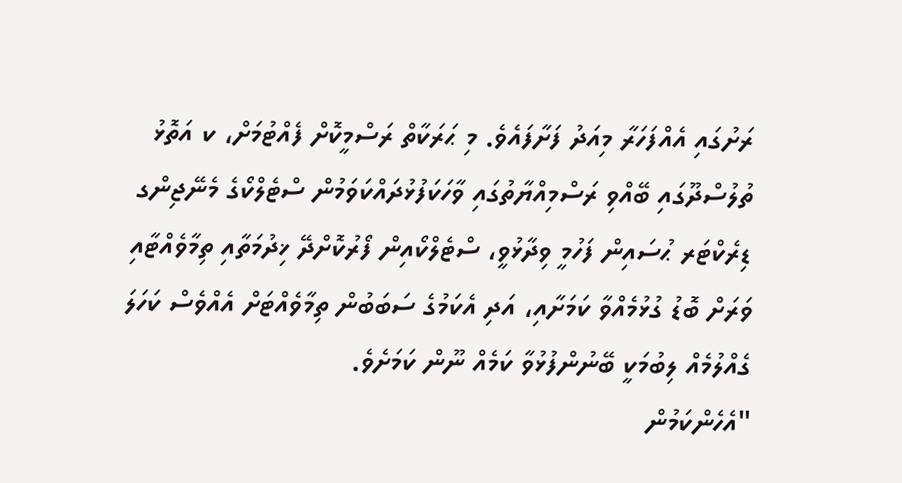ރަށުގައި އެއްފަހަރާ މިއަދު ފަށާފައެވެ. މި ޙަރަކާތް ރަސްމީކޮށް ފެއްޓުމަށް، ކ އަތޮޅު ތުލުސްދޫގައި ބޭއްވި ރަސްމިއްޔާތުގައި ވާހަކަފުޅުދައްކަވަމުން ސްޓެލްކޯގެ މެނޭޖިންގ ޑިރެކްޓަރ ޙުސައިން ފަހުމީ ވިދާޅުވީ، ސްޓެލްކޯއިން ފޯރުކޮށްދޭ ޚިދުމަތާއި ތިމާވެއްޓާއި ވަރަށް ބޮޑު ގުޅުމެއްވާ ކަމަށާއި، އަދި އެކަމުގެ ސަބަބުން ތިމާވެއްޓަށް އެއްވެސް ކަހަލަ ގެއްލުމެއް ލިބުމަކީ ބޭނުންފުޅުވާ ކަމެއް ނޫން ކަމަށެވެ.
"އެހެންކަމުން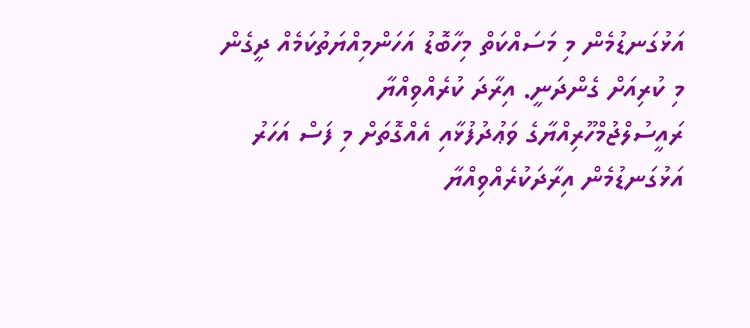އަޅުގަނޑުމެން މި މަސައްކަތް މިހާބޮޑު އަހަންމިއްޔަތުކަމެއް ދީގެން މި ކުރިއަށް ގެންދަނީ. އިރާދަ ކުރެއްވިއްޔާ ރައީސުލްޖުމްހޫރިއްޔާގެ ވަޢުދުފުޅާއި އެއްގޮތަށް މި ފަސް އަހަރު އަޅުގަނޑުމެން އިރާދަކުރެއްވިއްޔާ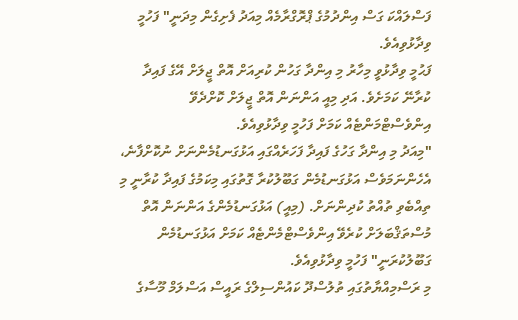ފަސްލައްކަ ގަސް އިންދުމުގެ ޕްރޮގްރާމެއް މިއަދު ފެށިގެން މިދަނީ" ފަހުމީ ވިދާޅުވިއެވެ.
ފަޙުމީ ވިދާޅުވީ މިހާރު މި އިންދާ ގަހުން ކުރިއަށް އޮތް ޖީލަށް އޭގެ ފައިދާ ކުރާނޭ ކަމަށެވެ. އަދި މިއީ އަންނަން އޮތް ޖީލަށް ކޮށްދެވޭ އިންވެސްޓްމަންޓެއް ކަމަށް ފަހުމީ ވިދާޅުވިއެވެ.
"މިއަދު މި އިންދާ ގަހުގެ ފައިދާ ފަހަރެއްގައި އަޅުގަނޑުމެންނަށް ނުކޮށްފާނެ، އެހެންނަމަވެސް އަޅުގަނޑުމެން ގަބޫލުކުރާ ގޮތުގައި މިކަމުގެ ފައިދާ ކުރާނީ މި ތިއްބެވި ތުއްތު ކުދިންނަށް. (މިއީ) އަޅުގަނޑުމެންގެ އަންނަން އޮތް މުސްތަޤްބަލަށް ކުރެވޭ އިންވެސްޓްމެންޓެއް ކަމަށް އަޅުގަނޑުމެން ގަބޫލުކުރަނީ" ފަހުމީ ވިދާޅުވިއެވެ.
މި ރަސްމިއްޔާތުގައި ތުލުސްދޫ ކައުންސިލްގެ ރައީސް އަސްލަމް މޫސާގެ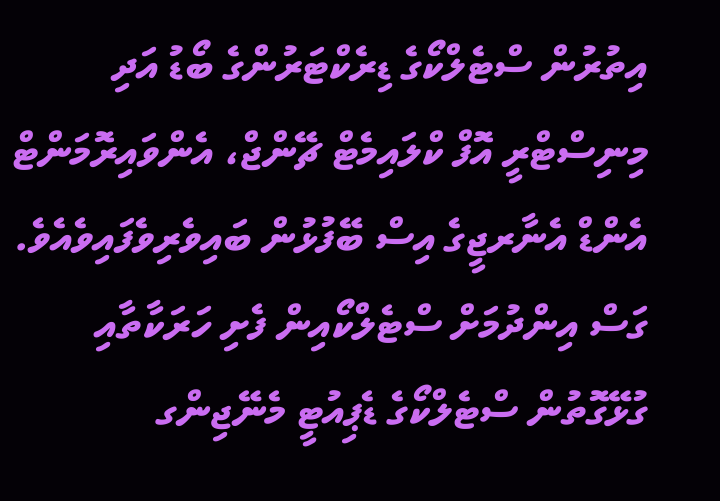އިތުރުން ސްޓެލްކޯގެ ޑިރެކްޓަރުންގެ ބޯޑު އަދި މިނިސްޓްރީ އޮފް ކްލައިމެޓް ޗޭންޖް، އެންވައިރޮމަންޓް އެންޑް އެނާރޖީގެ އިސް ބޭފުޅުން ބައިވެރިވެފައިވެއެވެ.
ގަސް އިންދުމަށް ސްޓެލްކޯއިން ފެށި ހަރަކާތާއި ގުޅޭގޮތުން ސްޓެލްކޯގެ ޑެޕިއުޓީ މެނޭޖިންގ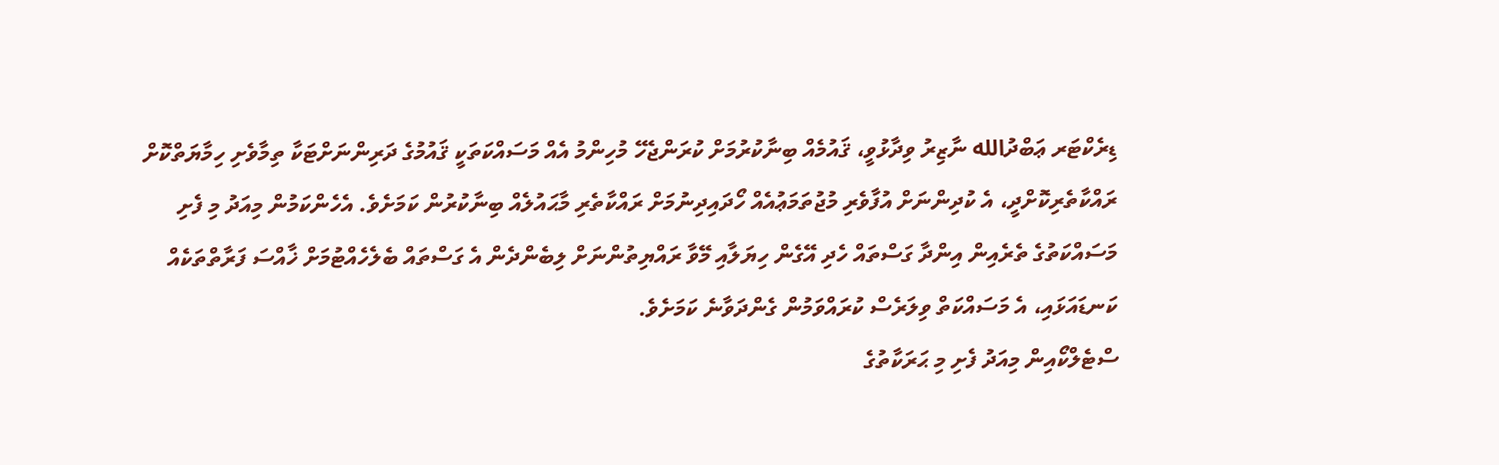ޑިރެކްޓަރ ޢަބްދުالله ނާޒިރު ވިދާޅުވީ، ޤައުމެއް ބިނާކުރުމަށް ކުރަންޖެހޭ މުހިންމު އެއް މަސައްކަތަކީ ޤައުމުގެ ދަރިންނަށްޓަކާ ތިމާވެށި ހިމާޔަތްކޮށް ރައްކާތެރިކޮށްދީ، އެ ކުދިންނަށް އުފާވެރި މުޖުތަމަޢުއެއް ހޯދައިދިނުމަށް ރައްކާތެރި މާޙައުލެއް ބިނާކުރުން ކަމަށެވެ. އެހެންކަމުން މިއަދު މި ފެށި މަސައްކަތުގެ ތެރެއިން އިންދާ ގަސްތައް ހެދި އޭގެން ހިޔަލާއި މޭވާ ރައްޔިތުންނަށް ލިބެންދެން އެ ގަސްތައް ބެލެހެއްޓުމަށް ޚާއްސަ ފަރާތްތަކެއް ކަނޑައަޅައި، އެ މަސައްކަތް ވިލަރެސް ކުރައްވަމުން ގެންދަވާނެ ކަމަށެވެ.
ސްޓެލްކޯއިން މިއަދު ފެށި މި ޙަރަކާތުގެ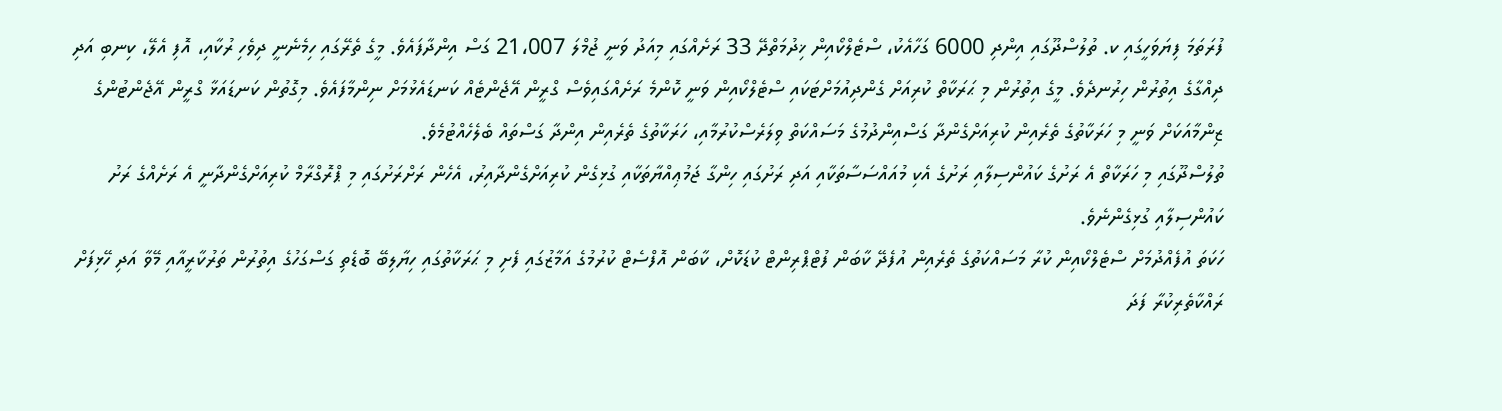ފުރަތަމަ ފިޔަވަހީގައި ކ. ތުލުސްދޫގައި އިންދި 6000 ގަހާއެކު، ސްޓެލްކޯއިން ޚިދުމަތްދޭ 33 ރަށެއްގައި މިއަދު ވަނީ ޖުމްލަ 21،007 ގަސް އިންދާފައެވެ. މީގެ ތެރޭގައި ހިމެނެނީ ދިވެހި ރުކާއި، އޮފި އެލޭ، ކިނބި އަދި ދިއްގާގެ އިތުރުން ހިރުނދެވެ. މީގެ އިތުރުން މި ޙަރަކާތް ކުރިއަށް ގެންދިއުމަށްޓަކައި ސްޓެލްކޯއިން ވަނީ ކޮންމެ ރަށެއްގައިވެސް ގްރީން އޭޖެންޓެއް ކަނޑައެޅުމަށް ނިންމާފައެވެ. މިގޮތުން ކަނޑައަޅާ ގްރީން އޭޖެންޓުންގެ ޒިންމާއަކަށް ވަނީ މި ހަރަކާތުގެ ތެރެއިން ކުރިއަށްގެންދާ ގަސްއިންދުމުގެ މަސައްކަތް ވިލަރެސްކުރުމާއި، ހަރަކާތުގެ ތެރެއިން އިންދާ ގަސްތައް ބެލެހެއްޓުމެވެ.
ތުލުސްދޫގައި މި ހަރަކާތް އެ ރަށުގެ ކައުންސިލާއި ރަށުގެ އެކި މުއައްސަސާތަކާއި އަދި ރަށުގައި ހިންގާ ޖަމުޢިއްޔާތަކާއި ގުޅިގެން ކުރިއަށްގެންދާއިރު، އެހެން ރަށްރަށުގައި މި ޕްރޮގްރާމް ކުރިއަށްގެންދާނީ އެ ރަށެއްގެ ރަށު ކައުންސިލާއި ގުޅިގެންނެވެ.
ހަކަތަ އުފެއްދުމަށް ސްޓެލްކޯއިން ކުރާ މަސައްކަތުގެ ތެރެއިން އުފެދޭ ކާބަން ފުޓްޕްރިންޓް ކުޑަކޮށް، ކާބަން އޮފްސެޓް ކުރުމުގެ އަމާޒުގައި ފެށި މި ޙަރަކާތުގައި ހިޔާލިބޭ ބޮޑެތި ގަސްގަހުގެ އިތުރުން ތަރުކާރީއާއި މޭވާ އަދި ހޭޅިފަށް ރައްކާތެރިކުރާ ފަދަ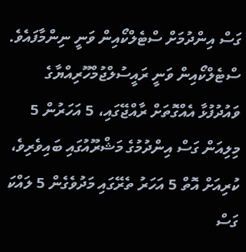ގަސް އިންދުމަށް ސްޓެލްކޯއިން ވަނީ ނިންމާފައެވެ.
ސްޓެލްކޯއިން ވަނީ ރައީސުލްޖުމްހޫރިއްޔާގެ ވައުދުފުޅާ އެއްގޮތަށް ރާއްޖޭގައި، 5 އަހަރުން 5 މިލިއަން ގަސް އިންދުމުގެ މަޝްރޫއުގައި ބައިވެރިވެ، ކުރިއަށް އޮތް 5 އަހަރު ތެރޭގައި މަދުވެގެން 5 ލައްކަ ގަސް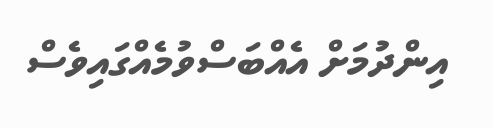އިންދުމަށް އެއްބަސްވުމެއްގައިވެސް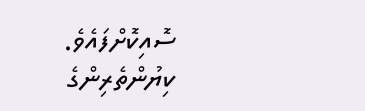ސޮއިކޮށްފައެވެ.
ކިޔުންތެރިންގެ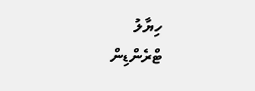ހިޔާލު
ޓްރެންޑިން